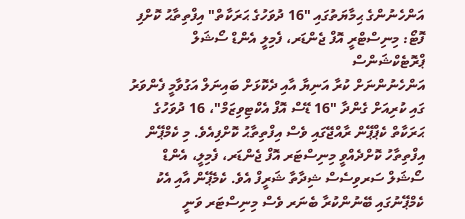އަންހެނުންގެ ޙިމާޔަތުގައި "16 ދުވަހުގެ ޙަރަކާތް" އިފްތިތާޙު ކޮށްފި
ފޮޓޯ: މިނިސްޓްރީ އޮފް ޖެންޑަރ، ފެމިލީ އެންޑް ސޯޝަލް ޕްރޮޓެކްޝަންސް
އަންހެނުންނަށް ކުރާ އަނިޔާ އާއި ދެކޮޅަށް ބައިނަލް އަގުވާމީ ފެންވަރު ގައި ކުރިއަށް ގެންދާ "16 ޑޭސް އޮފް އެކްޓިވިޒަމް"، 16 ދުވަހުގެ ޙަރަކާތް ކެޕްޕޭން ރާއްޖޭގައި ވެސް އިފްތިތާޙު ކޮށްފިއެވެ. މި ކެމްޕޭން އިފްތިތާހު ކޮށްދެއްވީ މިނިސްޓަރ އޮފް ޖެންޑަރ، ފެމިލީ، އެންޑް ސޯޝަލް ސަރވިސެސް ޝިދާތާ ޝަރީފް އެވެ. ކެމެޕޭން އާއި އެކު ކެމްޕޭނުގައި ބޭނުންކުރާ ބެނަރ ވެސް މިނިސްޓަރ ވަނީ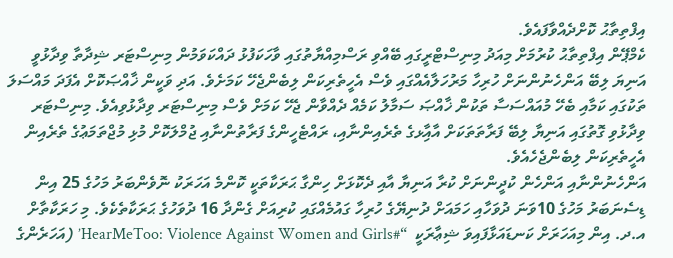އިފްތިތާޙު ކޮށްދެއްވާފައެވެ.
ކެމްޕޭން އިފްތިތާޙު ކުރުމަށް މިއަދު މިނިސްޓްރީގައި ބޭއްވި ރަސްމިއްޔާތުގައި ވާހަކަފުޅު ދައްކަވަމުން މިނިސްޓަރ ޝިދާތާ ވިދާޅުވީ އަނިޔަ ލިބޭ އަންހެނުންނަށް ހުރިހާ މަރުހަލާއެއްގައި ވެސް އެހީތެރިކަން ލިބެންޖެހޭ ކަމަށެވެ. އަދި ވަކީން ޚާއްޞަކޮށް އެފަދަ މައްސަލަ ތަކުގައި ކަމާއި ބެހޭ މުއައްސަސާ ތަކުން ޚާއްޞަ ސަމާލު ކަމެއް ދެއްވާން ޖެހޭ ކަމަށް ވެސް މިނިސްޓަރ ވިދާޅުވިއެވެ. މިނިސްޓަރ ވިދާޅުވި ގޮތުގައި އަނިޔާ ލިބޭ ފަރާތަތަކަށް އާއިާޅގެ ތެރެއިންނާއި، ރައްޓެހީންގެ ފަރާތުންނާއި ޖުމްލަކޮށް މުޅި މުޖްތަމަޢުގެ ތެރެއިން އެހީތެރިކަން ލިބެންޖެހެއެވެ.
އަންހެނުންނާއި އަންހެން ކުދީންނަށް ކުރާ އަނިޔާ އާއި ދެކޮޅަށް ހިންގާ ޙަރަކާތަކީ ކޮންމެ އަހަރަކު ނޮވެންބަރު މަހުގެ 25 އިން ޑިސެނަބަރު މަހުގެ 10ވަނަ ދުވަހާއި ހަމައަށް ދުނިޔޭގެ ހުރިހާ ގައުމެއްގައި ކުރިއަށް ގެންދާ 16 ދުވަހުގެ ޙަރަކާތެކެވެ. މި ހަރަކާތާށް އ.ދ. އިން މިއަހަރަށް ކަނޑައަޅާފައިވަ ޝިޢާރަކީ  “#HearMeToo: Violence Against Women and Girls’ (އަހަރެންގެ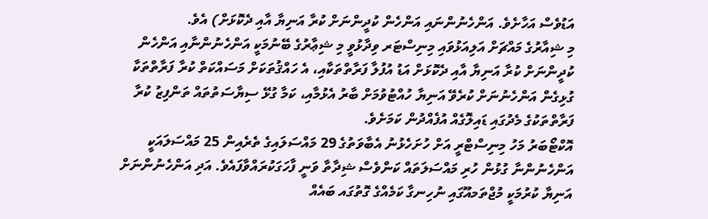އަޑުވެސް އަހާށެވެ. އަންހެނުންނައި އަންހެން ކުދީންނަށް ކުރާ އަނިޔާ އާއި ދެކޮޅަށް) އެވެ.
މި ޝިއާރުގެ މައްޗަށް އަލިއަޅުވައި މިނިސްޓަރ ވިދާޅުވީ މި ޝިޢާރުގެ ބޭނުމަކީ އަންހެނުންނާއި އަންހެން ކުދީންނަށް ކުރާ އަނިޔާ އާއި ދެކޮޅަށް އަޑު އުފުލާ ފަރާތްތަކާއި، އެ ހައްޤުތަކަށް މަސައްކަތް ކުރާ ފަރާތްތަކާ ގުޅިގެން އަންހެނުނަށް ކުރެވޭ އަނިޔާ ހުއްޓުވުމަށް ބާރު އެޅުމާއި، ކަމާ ގުޅޭ ސިޔާސަތުތައް ތަންފިޒު ކުރާ ފަރާތްތަކުގެ މެދުގައި ޑައިލޮގެއް އުފެއްދުން ކަމަށެވެ.
އޮކްޓޯބަރު މަހު މިނިސްޓްރީ އަށް ހުށަހެޅުނު އެބާވަތުގެ 29 މައްސަލައިގެ ތެރެއިން 25 މައްސަލައަކީ އަންހެނުންނާ ގުޅުން ހުރި މައްސަލަތައް ކަންވެސް ޝިދާތާ ވަނީ ފާހަގަކުރައްވާފައެވެ. އަދި އަންހެނުންނަށް އަނިޔާ ކުރުމަކީ މުޖްތަމއޫގައި ނުހިނގާ ކަމެއްގެ ގޮތުގައ ބައެއް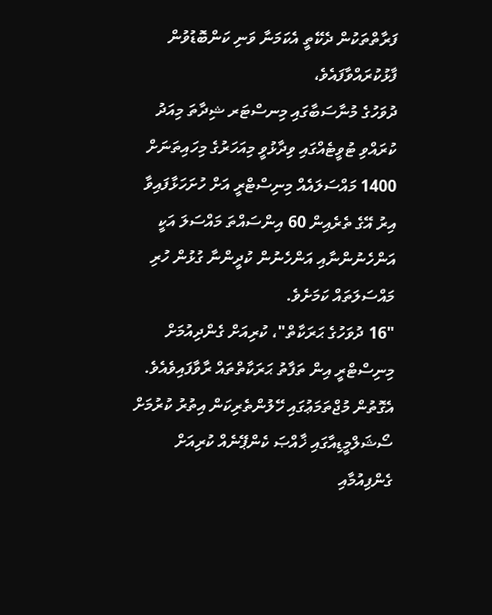ފަރާތްތަކުން ދެކޭތީ އެކަމަނާ ވަނި ކަންބޮޑުވުން ފާޅުކުރައްވާފައެވެ،
ދުވަހުގެ މުނާސަބާގައި މިނސްޓަރ ޝިދާތަ މިއަދު ކުރައްވި ޓުވީޓެއްގައި ވިދާޅުވީ މިއަހަރުގެ މިހައިތަނަށް 1400 މައްސަލައެއް މިނިސްޓްރީ އަށް ހުށަހަޅާފައިވާ އިރު އޭގެ ތެރެއިން 60 އިންސައްތަ މައްސަލަ އަކީ އަންހެނުންނާއި އަންހެނުން ކުދީންނާ ގުޅުން ހުރި މައްސަލަތައް ކަމަށެވެ.
"16 ދުވަހުގެ ޙަރަކާތް"، ކުރިއަށް ގެންދިއުމަށް މިނިސްޓްރީ އިން ތަފާތު ޙަރަކާތްތައް ރާވާފައިވެއެވެ. އެގޮތުން މުޖްތަމަޢުގައި ހޭލުންތެރިކަން އިތުރު ކުރުމަށް ސޯޝަލްމީޑިއާގައި ޚާއްޞަ ކެންޕޭނެއް ކުރިއަށް ގެންފިއުމާއި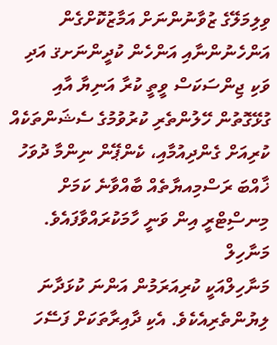ވިލިމަލޭގެ ޒުވާނުންނަށް އަމާޒުކޮށްގެން އަންހެނުންނާއި އަންހެން ކުދީންނަށޤ އަދި ވަކި ޖިންސަކަސް ވީތީ ކުރާ އަނިޔާ އާއި ގުޅޭގޮތުން ހޭލުންތެރި ކުރުވުމުގެ ސެޝަންތަކެއް ކުރިއަށް ގެންދިއުމާއި، ކެންޕޭން ނިންމާ ދުވަހު ޚާއްބަ ރަސްމިއޔާތެއް ބާއްވާނެ ކަމަށް މިނސިްޓްރީ އިން ވަނީ ހާމަކުރައްވާފައެވެ.
މަނާހިލް
މަނާހިލްއަކީ ކުރިއަރަމުން އަންނަ ކުޅަދާނަ ލިޔުންތެރިއެކެވެ. އެކި ދާއިރާތަކަށް ފަސޭހަ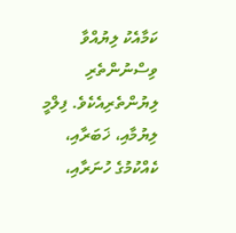ކަމާއެކު ލިޔުއްވާ ވިސްނުންތެރި ލިޔުންތެރިއެކެވެ. ފިލްމީ ލިޔުމާއި، ޚަބަރާއި، ކެއްކުމުގެ ހުނަރާއި،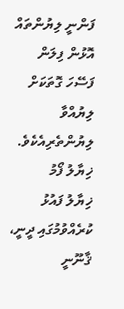ފަންނީ ލިޔުންތައް އޮޅުން ފިލަން ފަސޭހަ ގޮތަކަށް ލިޔުއްވާ ލިޔުންތެރިއެކެވެ.
ޚިޔާލު ފޯމު
ޚިޔާލު ފައުޅު ކުރެއްވުމުގައި ދީނީ، ޤާނޫނީ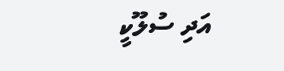އަދި ސުލޫކީ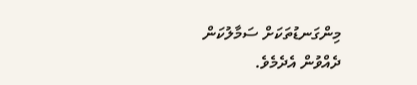މިންގަނޑުތަކަށް ސަމާލުކަން ދެއްވުން އެދެމެވެ.